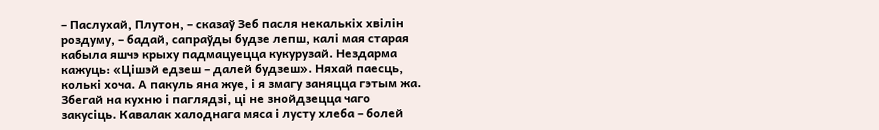– Паслухай, Плутон, – сказаў Зеб пасля некалькіх хвілін роздуму, – бадай, сапраўды будзе лепш, калі мая старая кабыла яшчэ крыху падмацуецца кукурузай. Нездарма кажуць: «Цішэй едзеш – далей будзеш». Няхай паесць, колькі хоча. А пакуль яна жуе, і я змагу заняцца гэтым жа. Збегай на кухню і паглядзі, ці не знойдзецца чаго закусіць. Кавалак халоднага мяса і лусту хлеба – болей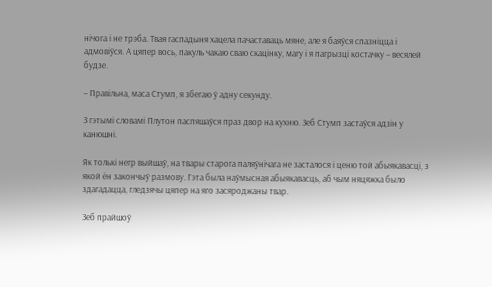нічога і не трэба. Твая гаспадыня хацела пачаставаць мяне, але я баяўся спазніцца і адмовіўся. А цяпер вось, пакуль чакаю сваю скацінку, магу і я пагрызці костачку – весялей будзе.

– Правільна, маса Стумп, я збегаю ў адну секунду.

З гэтымі словамі Плутон паспяшаўся праз двор на кухню. Зеб Стумп застаўся адзін у канюшні.

Як толькі негр выйшаў, на твары старога паляўнічага не засталося і ценю той абыякавасці, з якой ён закончыў размову. Гэта была наўмысная абыякавасць, аб чым няцяжка было здагадацца, гледзячы цяпер на яго засяроджаны твар.

Зеб прайшоў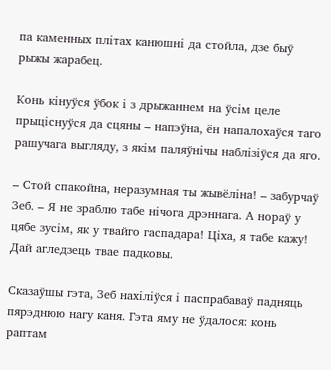па каменных плітах канюшні да стойла, дзе быў рыжы жарабец.

Конь кінуўся ўбок і з дрыжаннем на ўсім целе прыціснуўся да сцяны – напэўна, ён напалохаўся таго рашучага выгляду, з якім паляўнічы наблізіўся да яго.

– Стой спакойна, неразумная ты жывёліна! – забурчаў Зеб. – Я не зраблю табе нічога дрэннага. А нораў у цябе зусім, як у твайго гаспадара! Ціха, я табе кажу! Дай агледзець твае падковы.

Сказаўшы гэта, Зеб нахіліўся і паспрабаваў падняць пярэднюю нагу каня. Гэта яму не ўдалося: конь раптам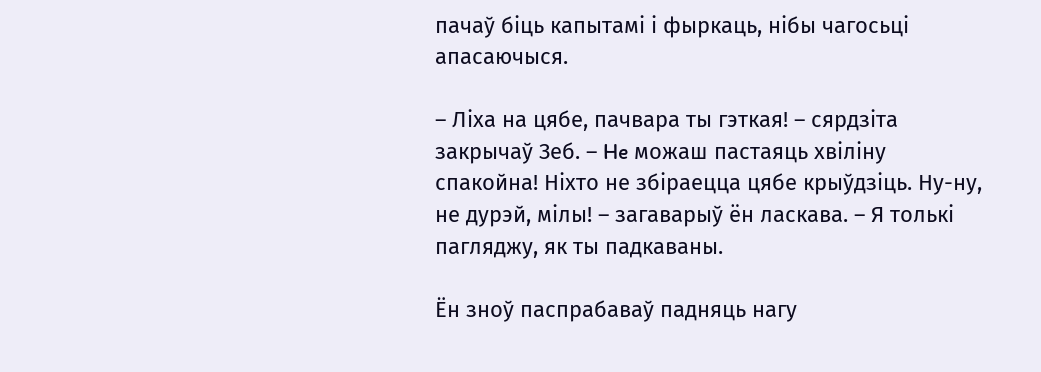пачаў біць капытамі і фыркаць, нібы чагосьці апасаючыся.

– Ліха на цябе, пачвара ты гэткая! – сярдзіта закрычаў Зеб. – He можаш пастаяць хвіліну спакойна! Ніхто не збіраецца цябе крыўдзіць. Ну-ну, не дурэй, мілы! – загаварыў ён ласкава. – Я толькі пагляджу, як ты падкаваны.

Ён зноў паспрабаваў падняць нагу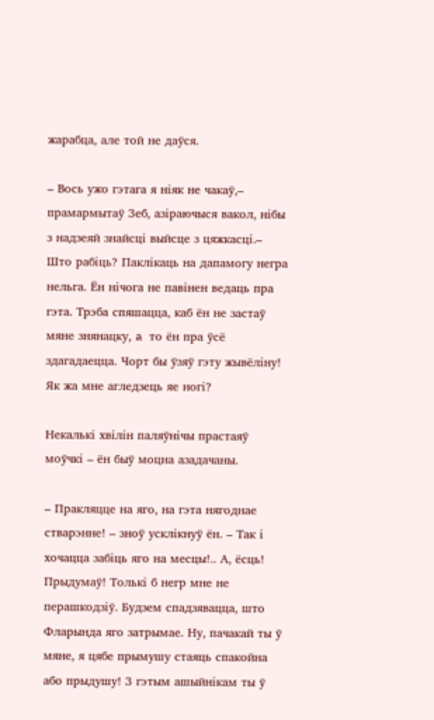жарабца, але той не даўся.

– Вось ужо гэтага я ніяк не чакаў,– прамармытаў Зеб, азіраючыся вакол, нібы з надзеяй знайсці выйсце з цяжкасці.– Што рабіць? Паклікаць на дапамогу негра нельга. Ён нічога не павінен ведаць пра гэта. Трэба спяшацца, каб ён не застаў мяне знянацку, a то ён пра ўсё здагадаецца. Чорт бы ўзяў гэту жывёліну! Як жа мне агледзець яе ногі?

Некалькі хвілін паляўнічы прастаяў моўчкі – ён быў моцна азадачаны.

– Пракляцце на яго, на гэта нягоднае стварэнне! – зноў усклікнуў ён. – Так і хочацца забіць яго на месцы!.. А, ёсць! Прыдумаў! Толькі б негр мне не перашкодзіў. Будзем спадзявацца, што Фларында яго затрымае. Ну, пачакай ты ў мяне, я цябе прымушу стаяць спакойна або прыдушу! З гэтым ашыйнікам ты ў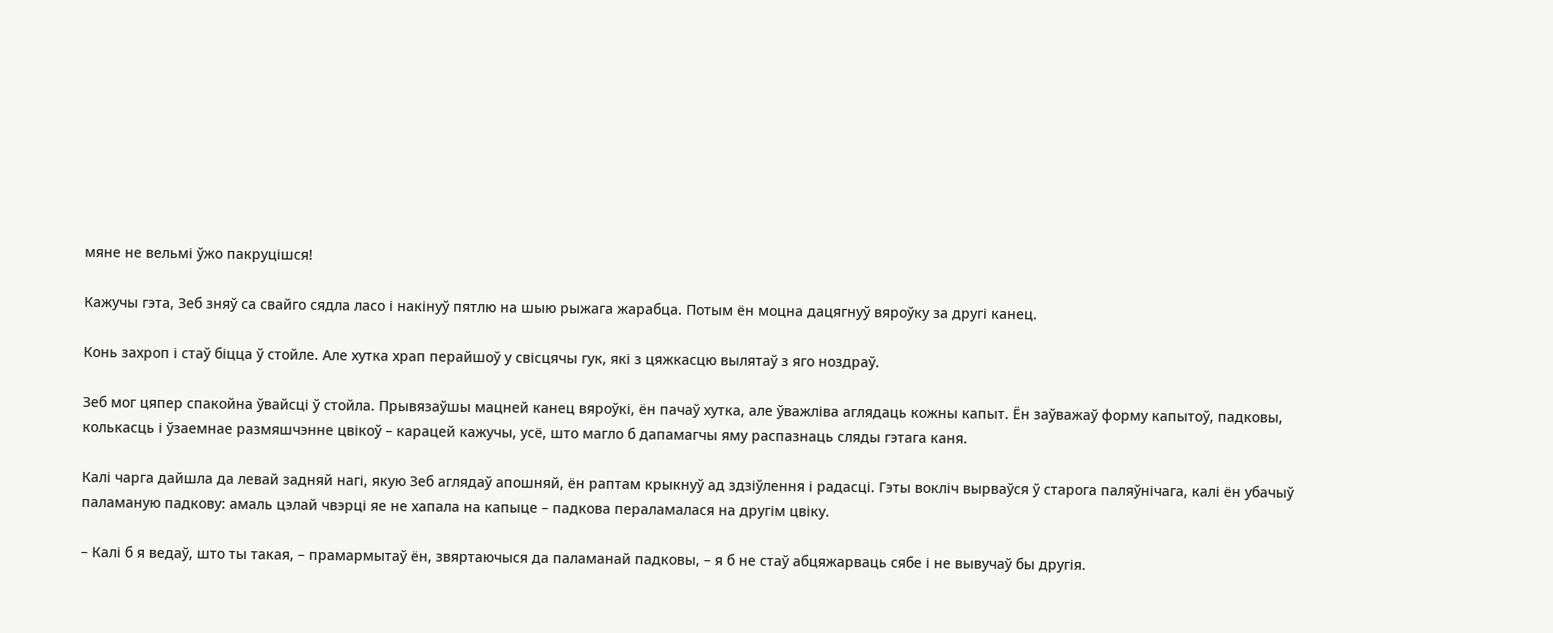мяне не вельмі ўжо пакруцішся!

Кажучы гэта, Зеб зняў са свайго сядла ласо і накінуў пятлю на шыю рыжага жарабца. Потым ён моцна дацягнуў вяроўку за другі канец.

Конь захроп і стаў біцца ў стойле. Але хутка храп перайшоў у свісцячы гук, які з цяжкасцю вылятаў з яго ноздраў.

Зеб мог цяпер спакойна ўвайсці ў стойла. Прывязаўшы мацней канец вяроўкі, ён пачаў хутка, але ўважліва аглядаць кожны капыт. Ён заўважаў форму капытоў, падковы, колькасць і ўзаемнае размяшчэнне цвікоў – карацей кажучы, усё, што магло б дапамагчы яму распазнаць сляды гэтага каня.

Калі чарга дайшла да левай задняй нагі, якую Зеб аглядаў апошняй, ён раптам крыкнуў ад здзіўлення і радасці. Гэты вокліч вырваўся ў старога паляўнічага, калі ён убачыў паламаную падкову: амаль цэлай чвэрці яе не хапала на капыце – падкова пераламалася на другім цвіку.

– Калі б я ведаў, што ты такая, – прамармытаў ён, звяртаючыся да паламанай падковы, – я б не стаў абцяжарваць сябе і не вывучаў бы другія.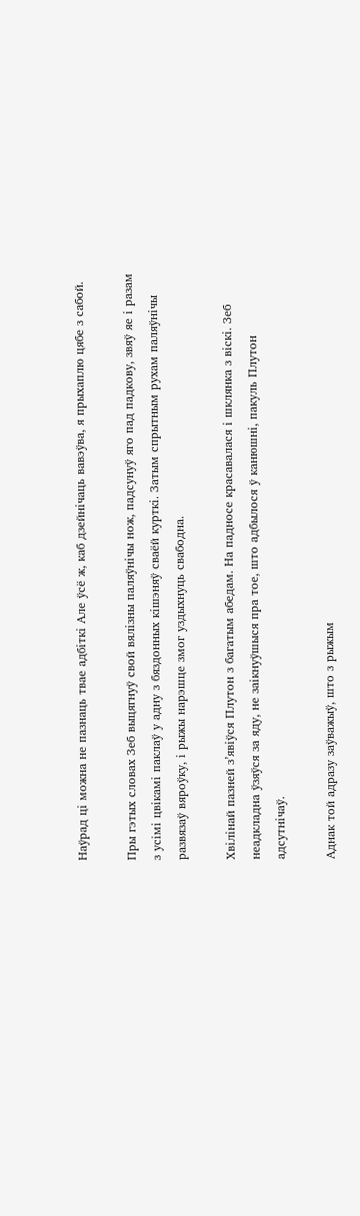Наўрад ці можна не пазнаць твае адбіткі Але ўсё ж, каб дзейнічаць вавэўва, я прыхаплю цябе з сабой.

Пры гэтых словах Зеб выцягнуў свой вялізны паляўнічы нож, падсунуў яго пад падкову, звяў яе і разам з усімі цвікамі паклаў у адну з бяздонных кішэняў сваёй курткі. Затым спрытным рухам паляўнічы развязаў вяроўку, і рыжы нарэшце змог уздыхнуць свабодна.

Хвілінай пазней з’явіўся Плутон з багатым абедам. На падносе красавалася і шклянка з віскі. Зеб неадкладна ўзяўся за яду, не заікнуўшыся пра тое, што адбылося ў канюшні, пакуль Плутон адсутнічаў.

Аднак той адразу заўважыў, што з рыжым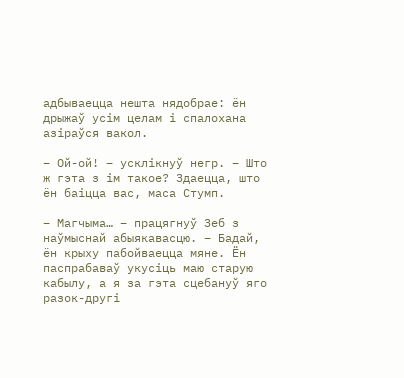адбываецца нешта нядобрае: ён дрыжаў усім целам і спалохана азіраўся вакол.

– Ой-ой! – усклікнуў негр. – Што ж гэта з ім такое? Здаецца, што ён баіцца вас, маса Стумп.

– Магчыма… – працягнуў Зеб з наўмыснай абыякавасцю. – Бадай, ён крыху пабойваецца мяне. Ён паспрабаваў укусіць маю старую кабылу, а я за гэта сцебануў яго разок-другі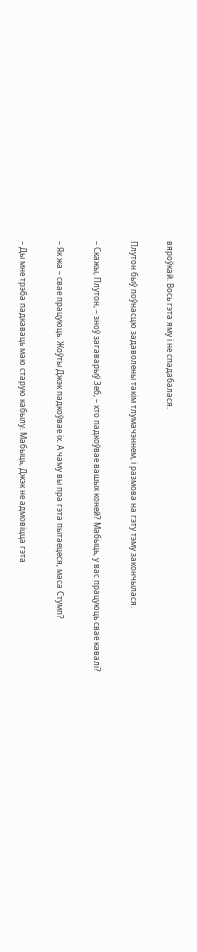вяроўкай. Вось гэта яму і не спадабалася.

Плутон быў поўнасцю задаволены такім тлумачэннем, і размова на гэту тэму закончылася.

– Скажы, Плутон, – зноў загаварыў Зеб, – хто падкоўвае вашых коней? Мабыць, у вас працуюць свае кавалі?

– Як жа – свае працуюць. Жоўты Джэк падкоўвае іх. А чаму вы пра гэта пытаецеся, маса Стумп?

– Ды мне трэба падкаваць маю старую кабылу. Мабыць, Джэк не адмовіцца гэта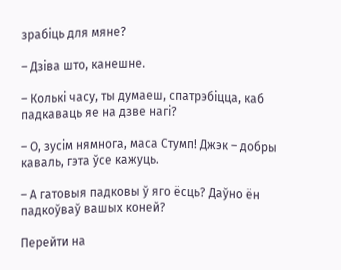зрабіць для мяне?

– Дзіва што, канешне.

– Колькі часу, ты думаеш, спатрэбіцца, каб падкаваць яе на дзве нагі?

– О, зусім нямнога, маса Стумп! Джэк – добры каваль, гэта ўсе кажуць.

– А гатовыя падковы ў яго ёсць? Даўно ён падкоўваў вашых коней?

Перейти на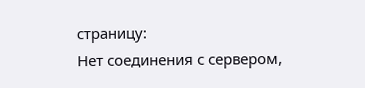страницу:
Нет соединения с сервером,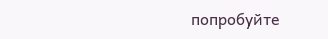попробуйте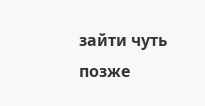зайти чуть позже